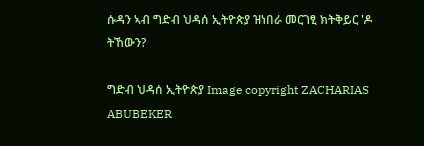ሱዳን ኣብ ግድብ ህዳሰ ኢትዮጵያ ዝነበራ መርገፂ ክትቅይር 'ዶ ትኸውን?

ግድብ ህዳሰ ኢትዮጵያ Image copyright ZACHARIAS ABUBEKER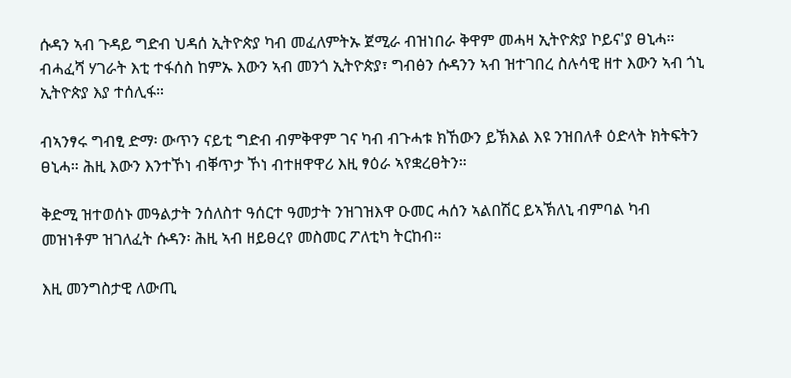ሱዳን ኣብ ጉዳይ ግድብ ህዳሰ ኢትዮጵያ ካብ መፈለምትኡ ጀሚራ ብዝነበራ ቅዋም መሓዛ ኢትዮጵያ ኮይና'ያ ፀኒሓ። ብሓፈሻ ሃገራት እቲ ተፋሰስ ከምኡ እውን ኣብ መንጎ ኢትዮጵያ፣ ግብፅን ሱዳንን ኣብ ዝተገበረ ስሉሳዊ ዘተ እውን ኣብ ጎኒ ኢትዮጵያ እያ ተሰሊፋ።

ብኣንፃሩ ግብፂ ድማ፡ ውጥን ናይቲ ግድብ ብምቅዋም ገና ካብ ብጉሓቱ ክኸውን ይኽእል እዩ ንዝበለቶ ዕድላት ክትፍትን ፀኒሓ። ሕዚ እውን እንተኾነ ብቐጥታ ኾነ ብተዘዋዋሪ እዚ ፃዕራ ኣየቋረፀትን።

ቅድሚ ዝተወሰኑ መዓልታት ንሰለስተ ዓሰርተ ዓመታት ንዝገዝእዋ ዑመር ሓሰን ኣልበሽር ይኣኽለኒ ብምባል ካብ መዝነቶም ዝገለፈት ሱዳን፡ ሕዚ ኣብ ዘይፀረየ መስመር ፖለቲካ ትርከብ።

እዚ መንግስታዊ ለውጢ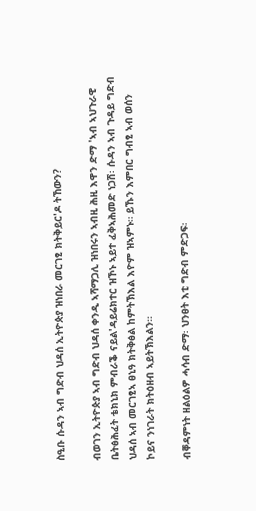ስዒቡ ሱዳን ኣብ ግድብ ህዳሰ ኢትዮጵያ ዝነበራ መርገፂ ክትቅይር'ዶ ትኸውን?

ብወገን ኢትዮጵያ ኣብ ግድብ ህዳሰ ቀንዲ ኣሻማጋሊ ዝነበሩን ኣብዚ ሕዚ እዋን ድማ 'ኣብ ኣህጉራዊ ቤትፅሕፈት ቴክኒክ ምብራቕ ናይል'ዳይሬክተር ዝኾኑ ኣይተ ፈቅኣሕመድ ነጋሽ፡ ሱዳን ኣብ ጉዳይ ግድብ ህዳሰ ኣብ መርገፂኣ ፀኒዓ ክትቅፅል ከምትኽእል እዮም ዝኣምኑ። ይኹን እምበር ግብፂ ኣብ ወሰን ኮይና ንነገራት ክትዕዘብ ኣይትኽእልን።

ብቐዳምነት ዘልዕልዎ ሓሳብ ድማ፡ ህንፀት እቲ ግድብ ምድጋፍ፡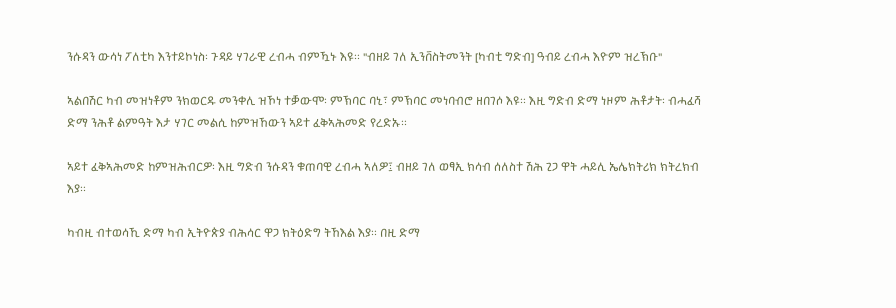ንሱዳን ውሳነ ፖለቲካ እንተይኮነስ፡ ጉዳይ ሃገራዊ ረብሓ ብምዃኑ እዩ። "ብዘይ ገለ ኢንቨስትመንት [ካብቲ ግድብ] ዓብይ ረብሓ እዮም ዝረኽቡ"

ኣልበሽር ካብ መዝነቶም ንክወርዱ መንቀሊ ዝኾነ ተቓውሞ፡ ምኽባር ባኒ፣ ምኽባር መነባብሮ ዘበገሶ እዩ። እዚ ግድብ ድማ ነዞም ሕቶታት፡ ብሓፈሻ ድማ ንሕቶ ልምዓት እታ ሃገር መልሲ ከምዝኸውን ኣይተ ፈቅኣሕመድ የረድኡ።

ኣይተ ፈቅኣሕመድ ከምዝሕብርዎ፡ እዚ ግድብ ንሱዳን ቁጠባዊ ረብሓ ኣለዎ፤ ብዘይ ገለ ወፃኢ ክሳብ ሰለስተ ሽሕ ጊጋ ዋት ሓይሊ ኤሌክትሪክ ክትረክብ እያ።

ካብዚ ብተወሳኺ ድማ ካብ ኢትዮጵያ ብሕሳር ዋጋ ክትዕድግ ትኸእል እያ። በዚ ድማ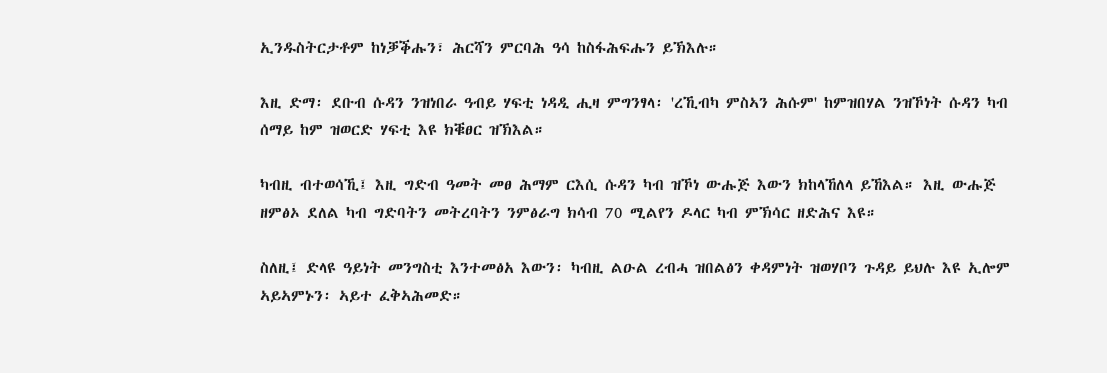ኢንዱስትርታቶም ከነቓቕሑን፣ ሕርሻን ምርባሕ ዓሳ ከስፋሕፍሑን ይኽእሉ።

እዚ ድማ፡ ደቡብ ሱዳን ንዝነበራ ዓብይ ሃፍቲ ነዳዲ ሒዛ ምግንፃላ፡ 'ረኺብካ ምስኣን ሕሱም' ከምዝበሃል ንዝኾነት ሱዳን ካብ ሰማይ ከም ዝወርድ ሃፍቲ እዩ ክቑፀር ዝኽእል።

ካብዚ ብተወሳኺ፤ እዚ ግድብ ዓመት መፀ ሕማም ርእሲ ሱዳን ካብ ዝኾነ ውሑጅ እውን ክከላኸለላ ይኸእል። እዚ ውሑጅ ዘምፅኦ ደለል ካብ ግድባትን መትረባትን ንምፅራግ ክሳብ 70 ሚልየን ዶላር ካብ ምኽሳር ዘድሕና እዩ።

ስለዚ፤ ድላዩ ዓይነት መንግስቲ እንተመፅአ እውን፡ ካብዚ ልዑል ረብሓ ዝበልፅን ቀዳምነት ዝወሃቦን ጉዳይ ይህሉ እዩ ኢሎም ኣይኣምኑን፡ ኣይተ ፈቅኣሕመድ።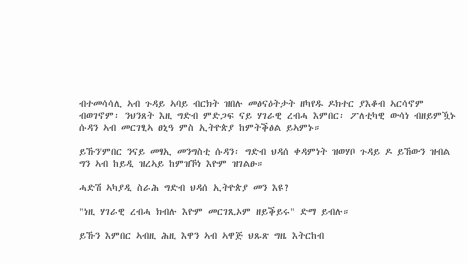ብተመሳሳሊ ኣብ ጉዳይ ኣባይ ብርክት ዝበሉ መፅናዕትታት ዘካየዱ ዶክተር ያእቆብ ኣርሳኖም ብወገኖም፡ ንህንጸት እዚ ግድብ ምድጋፍ ናይ ሃገራዊ ረብሓ እምበር፡ ፖለቲካዊ ውሳነ ብዘይምዃኑ ሱዳን ኣብ መርገፂኣ ፀኒዓ ምስ ኢትዮጵያ ከምትቕፅል ይኣምኑ።

ይኹን'ምበር ንናይ መፃኢ መንግስቲ ሱዳን፡ ግድብ ህዳሰ ቀዳምነት ዝወሃቦ ጉዳይ ዶ ይኸውን ዝብል ግን ኣብ ከይዲ ዝረኣይ ከምዝኾነ እዮም ዝገልፁ።

ሓድሽ ኣካያዲ ስራሕ ግድብ ህዳሰ ኢትዮጵያ መን እዩ?

"ነዚ ሃገራዊ ረብሓ ክብሉ እዮም መርገጺኦም ዘይቕይሩ" ድማ ይብሉ።

ይኹን እምበር ኣብዚ ሕዚ እዋን ኣብ ኣዋጅ ህጹጽ ግዜ እትርከብ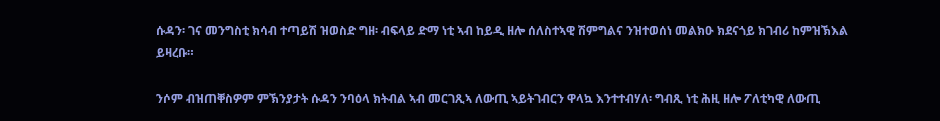ሱዳን፡ ገና መንግስቲ ክሳብ ተጣይሽ ዝወስድ ግዘ፡ ብፍላይ ድማ ነቲ ኣብ ከይዲ ዘሎ ሰለስተኣዊ ሽምግልና ንዝተወሰነ መልክዑ ክደናጎይ ክገብሪ ከምዝኽእል ይዛረቡ።

ንሶም ብዝጠቐስዎም ምኽንያታት ሱዳን ንባዕላ ክትብል ኣብ መርገጺኣ ለውጢ ኣይትገብርን ዋላኳ እንተተብሃለ፡ ግብጺ ነቲ ሕዚ ዘሎ ፖለቲካዊ ለውጢ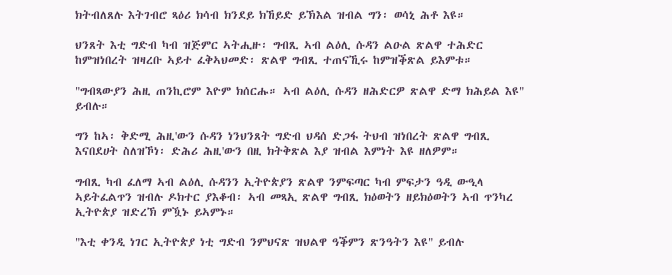ክትብለጸሉ እትገብሮ ጻዕሪ ክሳብ ክንደይ ክኸይድ ይኽእል ዝብል ግን፡ ወሳኒ ሕቶ እዩ።

ህንጸት እቲ ግድብ ካብ ዝጅምር ኣትሒዙ፡ ግብጺ ኣብ ልዕሊ ሱዳን ልዑል ጽልዋ ተሕድር ከምዝነበረት ዝዛረቡ ኣይተ ፈቅኣህመድ፡ ጽልዋ ግብጺ ተጠናኺሩ ከምዝቕጽል ይእምቱ።

"ግብጻውያን ሕዚ ጠንኪሮም እዮም ክሰርሑ። ኣብ ልዕሊ ሱዳን ዘሕድርዎ ጽልዋ ድማ ክሕይል እዩ" ይብሉ።

ግን ከኣ፡ ቅድሚ ሕዚ'ውን ሱዳን ነንህንጸት ግድብ ህዳሰ ድጋፋ ትህብ ዝነበረት ጽልዋ ግብጺ እናበደሀት ስለዝኾነ፡ ድሕሪ ሕዚ'ውን በዚ ክትቅጽል እያ ዝብል እምነት እዩ ዘለዎም።

ግብጺ ካብ ፈለማ ኣብ ልዕሊ ሱዳንን ኢትዮጵያን ጽልዋ ንምፍጣር ካብ ምፍታን ዓዲ ውዒላ ኣይትፈልጥን ዝብሉ ዶክተር ያእቆብ፡ ኣብ መጻኢ ጽልዋ ግብጺ ክዕወትን ዘይክዕወትን ኣብ ጥንካረ ኢትዮጵያ ዝድረኽ ምዃኑ ይኣምኑ።

"እቲ ቀንዲ ነገር ኢትዮጵያ ነቲ ግድብ ንምህናጽ ዝህልዋ ዓቕምን ጽንዓትን እዩ" ይብሉ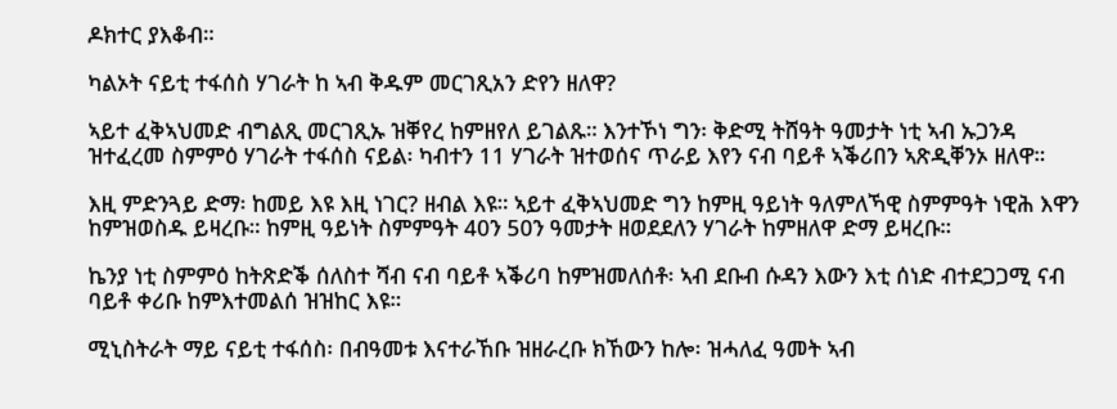ዶክተር ያእቆብ።

ካልኦት ናይቲ ተፋሰስ ሃገራት ከ ኣብ ቅዱም መርገጺአን ድየን ዘለዋ?

ኣይተ ፈቅኣህመድ ብግልጺ መርገጺኡ ዝቐየረ ከምዘየለ ይገልጹ። እንተኾነ ግን፡ ቅድሚ ትሸዓት ዓመታት ነቲ ኣብ ኡጋንዳ ዝተፈረመ ስምምዕ ሃገራት ተፋሰስ ናይል፡ ካብተን 11 ሃገራት ዝተወሰና ጥራይ እየን ናብ ባይቶ ኣቕሪበን ኣጽዲቐንኦ ዘለዋ።

እዚ ምድንጓይ ድማ፡ ከመይ እዩ እዚ ነገር? ዘብል እዩ። ኣይተ ፈቅኣህመድ ግን ከምዚ ዓይነት ዓለምለኻዊ ስምምዓት ነዊሕ እዋን ከምዝወስዱ ይዛረቡ። ከምዚ ዓይነት ስምምዓት 40ን 50ን ዓመታት ዘወደደለን ሃገራት ከምዘለዋ ድማ ይዛረቡ።

ኬንያ ነቲ ስምምዕ ከትጽድቕ ሰለስተ ሻብ ናብ ባይቶ ኣቕሪባ ከምዝመለሰቶ፡ ኣብ ደቡብ ሱዳን እውን እቲ ሰነድ ብተደጋጋሚ ናብ ባይቶ ቀሪቡ ከምእተመልሰ ዝዝከር እዩ።

ሚኒስትራት ማይ ናይቲ ተፋሰስ፡ በብዓመቱ እናተራኸቡ ዝዘራረቡ ክኸውን ከሎ፡ ዝሓለፈ ዓመት ኣብ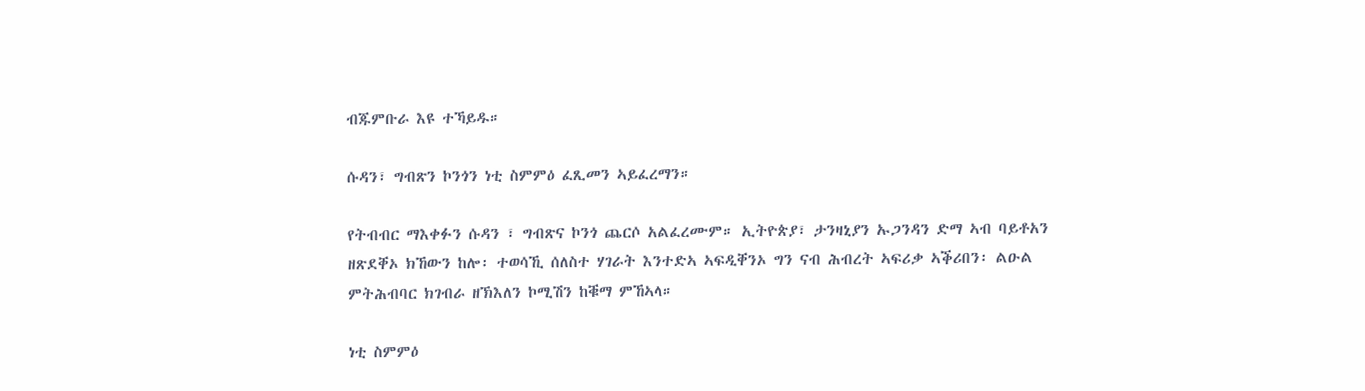ብጁምቡራ እዩ ተኻይዱ።

ሱዳን፣ ግብጽን ኮንጎን ነቲ ስምምዕ ፈጺመን ኣይፈረማን።

የትብብር ማእቀፉን ሱዳን ፣ ግብጽና ኮንጎ ጨርሶ አልፈረሙም። ኢትዮጵያ፣ ታንዛኒያን ኡጋንዳን ድማ ኣብ ባይቶአን ዘጽደቐኦ ክኸውን ከሎ፡ ተወሳኺ ሰለስተ ሃገራት እንተድኣ ኣፍዲቐንኦ ግን ናብ ሕብረት ኣፍሪቃ ኣቕሪበን፡ ልዑል ምትሕብባር ክገብራ ዘኽእለን ኮሚሽን ከቑማ ምኸኣላ።

ነቲ ስምምዕ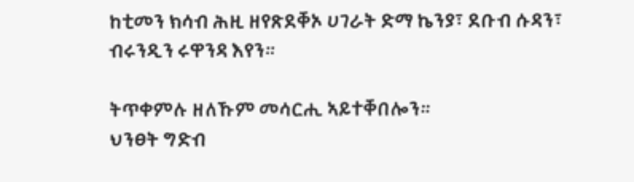ከቲመን ክሳብ ሕዚ ዘየጽደቐኦ ሀገራት ድማ ኬንያ፣ ደቡብ ሱዳን፣ ብሩንዲን ሩዋንዳ እየን።

ትጥቀምሉ ዘለኹም መሳርሒ ኣይተቐበሎን።
ህንፀት ግድብ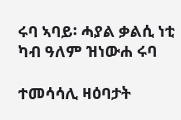ሩባ ኣባይ፡ ሓያል ቃልሲ ነቲ ካብ ዓለም ዝነውሐ ሩባ

ተመሳሳሊ ዛዕባታት